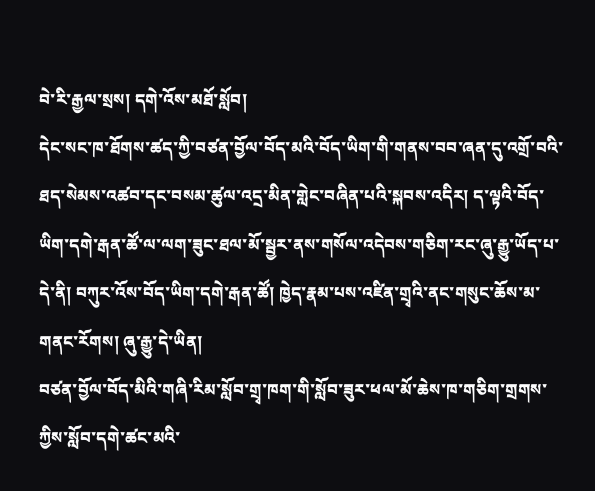བེ་རི་རྒྱལ་སྲས། དགེ་འོས་མཐོ་སློབ།
དེང་སང་ཁ་ཐོགས་ཚད་ཀྱི་བཙན་བྱོལ་བོད་མའི་བོད་ཡིག་གི་གནས་བབ་ཞན་དུ་འགྲོ་བའི་ཐད་སེམས་འཚབ་དང་བསམ་ཚུལ་འདྲ་མིན་གླེང་བཞིན་པའི་སྐབས་འདིར། ད་ལྟའི་བོད་ཡིག་དགེ་རྒན་ཚོ་ལ་ལག་ཟུང་ཐལ་མོ་སྦྱར་ནས་གསོལ་འདེབས་གཅིག་རང་ཞུ་རྒྱུ་ཡོད་པ་དེ་ནི། བཀུར་འོས་བོད་ཡིག་དགེ་རྒན་ཚོ། ཁྱེད་རྣམ་པས་འཛིན་གྲྭའི་ནང་གསུང་ཆོས་མ་གནང་རོགས། ཞུ་རྒྱུ་དེ་ཡིན།
བཙན་བྱོལ་བོད་མིའི་གཞི་རིམ་སློབ་གྲྭ་ཁག་གི་སློབ་ཟུར་ཕལ་མོ་ཆེས་ཁ་གཅིག་གྲགས་ཀྱིས་སློབ་དགེ་ཚང་མའི་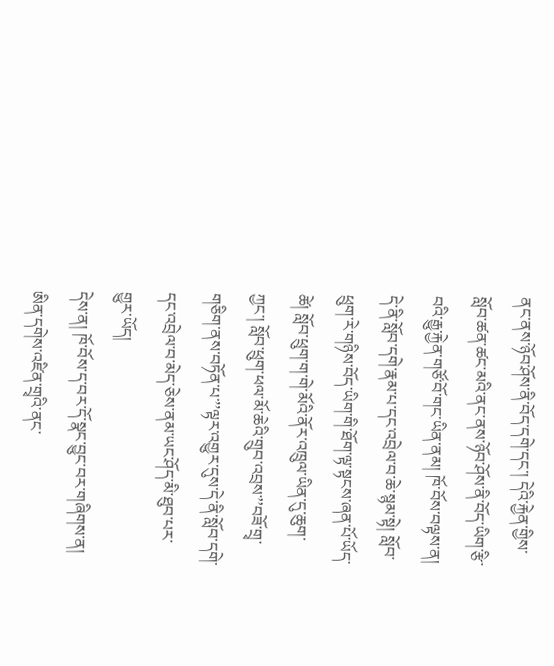ནང་ནས་ཉོབ་ཤོས་ནི་བོད་དགེ་དང་། དེའི་རྐྱེན་གྱིས་སློབ་ཚན་ཚང་མའི་ནང་ནས་ཉོབ་ཤོས་ནི་བོད་ཡིག་རྩི་བའི་རྒྱུ་རྐྱེན་གཙོ་བོ་གང་ཡིན་ནམ། ཁོ་བོས་བལྟས་ན། དེ་ནི་སློབ་དགེ་རྣམ་པ་དང་འབྲེལ་བ་ཆེ་སྙམ་སྟེ། སློབ་ཕྲུག་རེ་གཉིས་བོད་ཡིག་གི་ཐོག་ལྟ་སྟངས་ཞན་པོ་ཡོད་ཚེ། སློབ་ཕྲུག་ག་གེ་མོའི་ནོར་འཁྲུལ་ཡིན་དུ་ཆུག་ཀྱང་། སློབ་ཕྲུག་ཕལ་མོ་ཆེའི་གྲུབ་འབྲས་’’བཟོ་གྲྭ་གཅིག་ནས་བཏོན་པ་’’ལྟར་འགྱུར་དུས་དེ་ནི་སློབ་དགེ་དང་འབྲེལ་བ་མེད་ཅེས་ནམ་ཡང་ཤོད་མི་ཐུབ་པར་གྱུར་ཡོད།
དེས་ན། ཁོ་བོས་ད་བར་དོ་སྣང་བྱུང་བར་གཞིགས་ན། ཨིན་དགེས་འཛིན་གྲྭའི་ནང་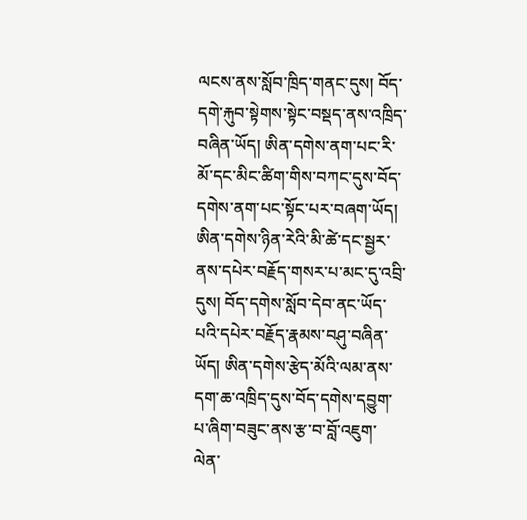ལངས་ནས་སློབ་ཁྲིད་གནང་དུས། བོད་དགེ་རྐུབ་སྟེགས་སྟེང་བསྡད་ནས་འཁྲིད་བཞིན་ཡོད། ཨིན་དགེས་ནག་པང་རི་མོ་དང་མིང་ཚིག་གིས་བཀང་དུས་བོད་དགེས་ནག་པང་སྟོང་པར་བཞག་ཡོད། ཨིན་དགེས་ཉིན་རེའི་མི་ཚེ་དང་སྦྱར་ནས་དཔེར་བརྗོད་གསར་པ་མང་དུ་འབྲི་དུས། བོད་དགེས་སློབ་དེབ་ནང་ཡོད་པའི་དཔེར་བརྗོད་རྣམས་བཤུ་བཞིན་ཡོད། ཨིན་དགེས་རྩེད་མོའི་ལམ་ནས་དག་ཆ་འཁྲིད་དུས་བོད་དགེས་དབྱུག་པ་ཞིག་བཟུང་ནས་རྩ་བ་བློ་འཇུག་ལེན་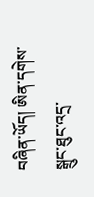བཞིན་ཡོད། ཨིན་དགེས་སྒྲུང་ཐུང་འདྲ་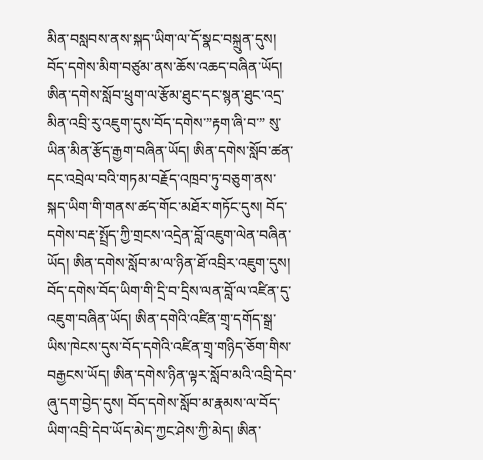མིན་བསླབས་ནས་སྐད་ཡིག་ལ་དོ་སྣང་བསྐྲུན་དུས། བོད་དགེས་མིག་བཙུམ་ནས་ཆོས་འཆད་བཞིན་ཡོད། ཨིན་དགེས་སློབ་ཕྲུག་ལ་རྩོམ་ཐུང་དང་སྙན་ཐུང་འདྲ་མིན་འབྲི་རུ་འཇུག་དུས་བོད་དགེས་”རྟག་ཞི་བ་” སུ་ཡིན་མིན་རྩོད་རྒྱག་བཞིན་ཡོད། ཨིན་དགེས་སློབ་ཚན་དང་འབྲེལ་བའི་གཏམ་བརྗོད་འཁྲབ་ཏུ་བཅུག་ནས་སྐད་ཡིག་གི་གནས་ཚད་གོང་མཐོར་གཏོང་དུས། བོད་དགེས་བརྡ་སྤྲོད་ཀྱི་གྲངས་འདྲེན་བློ་འཇུག་ལེན་བཞིན་ཡོད། ཨིན་དགེས་སློབ་མ་ལ་ཉིན་ཐོ་འབྲིར་འཇུག་དུས། བོད་དགེས་བོད་ཡིག་གི་དྲི་བ་དྲིས་ལན་བློ་ལ་འཛིན་དུ་འཇུག་བཞིན་ཡོད། ཨིན་དགེའི་འཛིན་གྲྭ་དགོད་སྒྲ་ཡིས་ཁེངས་དུས་བོད་དགེའི་འཛིན་གྲྭ་གཉིད་ཅོག་གིས་བརྒྱངས་ཡོད། ཨིན་དགེས་ཉིན་ལྟར་སློབ་མའི་འབྲི་དེབ་ཞུ་དག་བྱེད་དུས། བོད་དགེས་སློབ་མ་རྣམས་ལ་བོད་ཡིག་འབྲི་དེབ་ཡོད་མེད་ཀྱང་ཤེས་ཀྱི་མེད། ཨིན་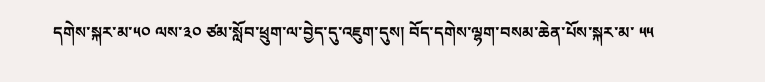དགེས་སྐར་མ་༥༠ ལས་༣༠ ཙམ་སློབ་ཕྲུག་ལ་བྱེད་དུ་འཇུག་དུས། བོད་དགེས་ལྷག་བསམ་ཆེན་པོས་སྐར་མ་ ༥༥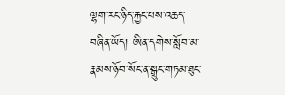ལྷག་རང་ཉིད་རྐྱང་པས་འཆད་བཞིན་ཡོད། ཨིན་དགེས་སློབ་མ་རྣམས་ཉོབ་སོང་ན་སྒྲུང་གཏམ་ཐུང་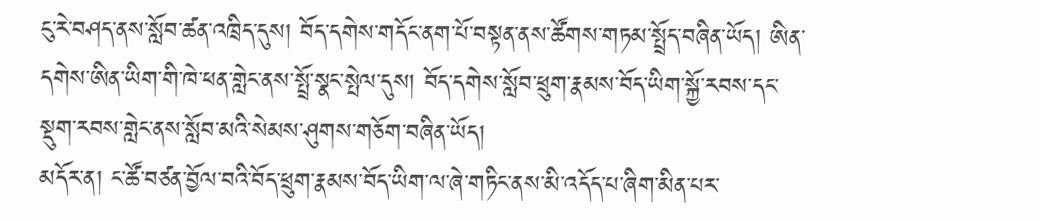ངུ་རེ་བཤད་ནས་སློབ་ཚན་འཁྲིད་དུས། བོད་དགེས་གདོང་ནག་པོ་བསྟན་ནས་ཚོགས་གཏམ་སྤྲོད་བཞིན་ཡོད། ཨིན་དགེས་ཨིན་ཡིག་གི་ཁེ་ཕན་གླེང་ནས་སྤྲོ་སྣང་སྤེལ་དུས། བོད་དགེས་སློབ་ཕྲུག་རྣམས་བོད་ཡིག་སྐྱོ་རབས་དང་སྡུག་རབས་གླེང་ནས་སློབ་མའི་སེམས་ཤུགས་གཅོག་བཞིན་ཡོད།
མདོར་ན། ང་ཚོ་བཙན་བྱོལ་བའི་བོད་ཕྲུག་རྣམས་བོད་ཡིག་ལ་ཞེ་གཏིང་ནས་མི་འདོད་པ་ཞིག་མིན་པར་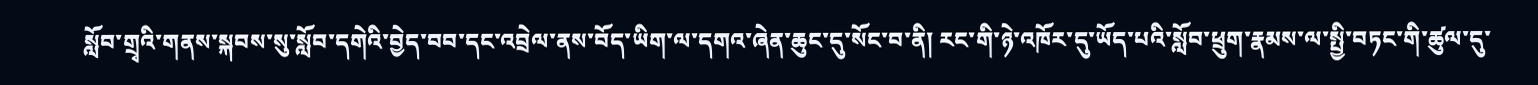སློབ་གྲྭའི་གནས་སྐབས་སུ་སློབ་དགེའི་བྱེད་བབ་དང་འབྲེལ་ནས་བོད་ཡིག་ལ་དགའ་ཞེན་ཆུང་དུ་སོང་བ་ནི། རང་གི་ཉེ་འཁོར་དུ་ཡོད་པའི་སློབ་ཕྲུག་རྣམས་ལ་སྤྱི་བཏང་གི་ཚུལ་དུ་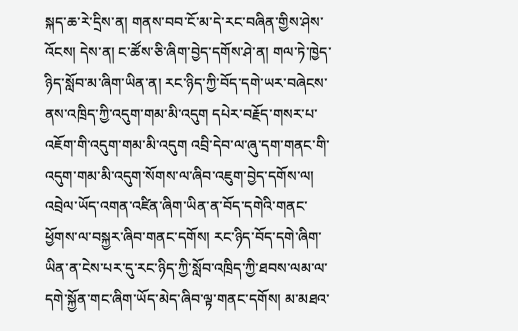སྐད་ཆ་རེ་དྲིས་ན། གནས་བབ་ངོ་མ་དེ་རང་བཞིན་གྱིས་ཤེས་འོངས། དེས་ན། ང་ཚོས་ཅི་ཞིག་བྱེད་དགོས་ཤེ་ན། གལ་ཏེ་ཁྱེད་ཉིད་སློབ་མ་ཞིག་ཡིན་ན། རང་ཉིད་ཀྱི་བོད་དགེ་ཡར་བཞེངས་ནས་འཁྲིད་ཀྱི་འདུག་གམ་མི་འདུག དཔེར་བརྗོད་གསར་པ་འཇོག་གི་འདུག་གམ་མི་འདུག འབྲི་དེབ་ལ་ཞུ་དག་གནང་གི་འདུག་གམ་མི་འདུག་སོགས་ལ་ཞིབ་འཇུག་བྱེད་དགོས་ལ། འབྲེལ་ཡོད་འགན་འཛིན་ཞིག་ཡིན་ན་བོད་དགེའི་གནང་ཕྱོགས་ལ་བསྐྱར་ཞིབ་གནང་དགོས། རང་ཉིད་བོད་དགེ་ཞིག་ཡིན་ན་ངེས་པར་དུ་རང་ཉིད་ཀྱི་སློབ་འཁྲིད་ཀྱི་ཐབས་ལམ་ལ་དགེ་སྐྱོན་གང་ཞིག་ཡོད་མེད་ཞིབ་ལྟ་གནང་དགོས། མ་མཐའ་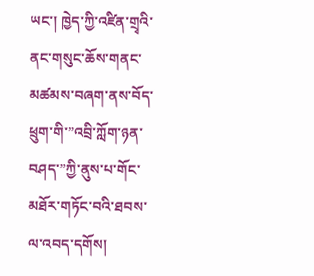ཡང་། ཁྱེད་ཀྱི་འཛིན་གྲྭའི་ནང་གསུང་ཆོས་གནང་མཚམས་བཞག་ནས་བོད་ཕྲུག་གི་”འབྲི་ཀློག་ཉན་བཤད་”ཀྱི་ནུས་པ་གོང་མཐོར་གཏོང་བའི་ཐབས་ལ་འབད་དགོས།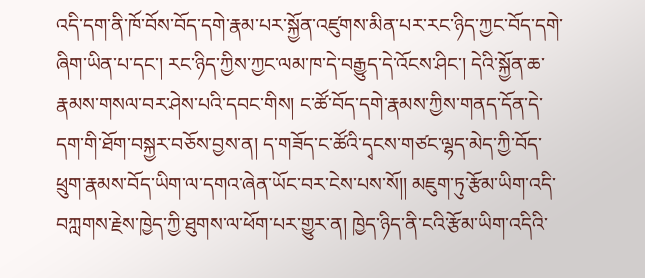འདི་དག་ནི་ཁོ་བོས་བོད་དགེ་རྣམ་པར་སྐྱོན་འཛུགས་མིན་པར་རང་ཉིད་ཀྱང་བོད་དགེ་ཞིག་ཡིན་པ་དང་། རང་ཉིད་ཀྱིས་ཀྱང་ལམ་ཁ་དེ་བརྒྱུད་དེ་འོངས་ཤིང་། དེའི་སྐྱོན་ཆ་རྣམས་གསལ་བར་ཤེས་པའི་དབང་གིས། ང་ཚོ་བོད་དགེ་རྣམས་ཀྱིས་གནད་དོན་དེ་དག་གི་ཐོག་བསྐྱར་བཅོས་བྱས་ན། ད་གཟོད་ང་ཚོའི་དྭངས་གཙང་ལྷད་མེད་ཀྱི་བོད་ཕྲུག་རྣམས་བོད་ཡིག་ལ་དགའ་ཞེན་ཡོང་བར་ངེས་པས་སོ།། མཇུག་ཏུ་རྩོམ་ཡིག་འདི་བཀླགས་རྗེས་ཁྱེད་ཀྱི་ཐུགས་ལ་ཕོག་པར་གྱུར་ན། ཁྱེད་ཉིད་ནི་ངའི་རྩོམ་ཡིག་འདིའི་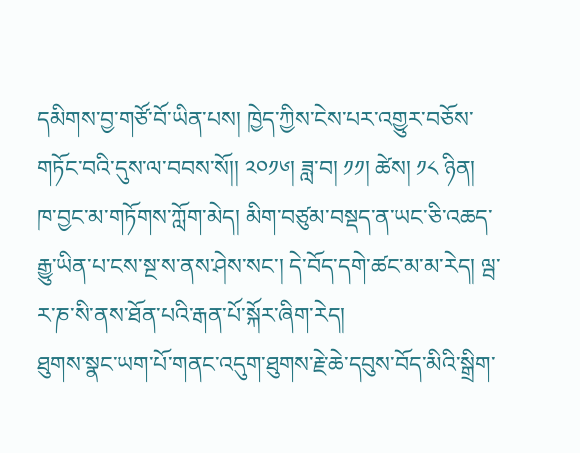དམིགས་བྱ་གཙོ་བོ་ཡིན་པས། ཁྱེད་ཀྱིས་ངེས་པར་འགྱུར་བཅོས་གཏོང་བའི་དུས་ལ་བབས་སོ།། ༢༠༡༦། ཟླ་བ། ༡༡། ཚེས། ༡༨ ཉིན།
ཁ་བྱང་མ་གཏོགས་ཀློག་མེད། མིག་བཙུམ་བསྡད་ན་ཡང་ཅི་འཆད་རྒྱུ་ཡིན་པ་ངས་སྔ་ས་ནས་ཤེས་སང་། དེ་བོད་དགེ་ཚང་མ་མ་རེད། ལྦ་ར་ཎ་སི་ནས་ཐོན་པའི་རྒན་པོ་སྐོར་ཞིག་རེད།
ཐུགས་སྣང་ཡག་པོ་གནང་འདུག་ཐུགས་རྗེ་ཆེ་དབུས་བོད་མིའི་སྒྲིག་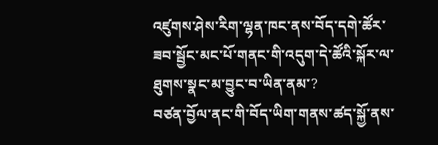འཛུགས་ཤེས་རིག་ལྷན་ཁང་ནས་བོད་དགེ་ཚོར་ཟབ་སྦྱོང་མང་པོ་གནང་གི་འདུག་དེ་ཚོའི་སྐོར་ལ་ཐུགས་སྣང་མ་བྱུང་བ་ཡིན་ནམ་?
བཙན་བྱོལ་ནང་གི་བོད་ཡིག་གནས་ཚད་སྐྱོ་ནས་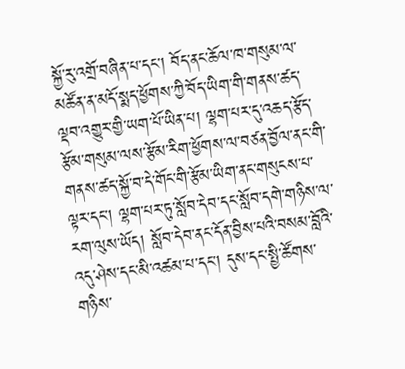སྐྱོ་རུ་འགྲོ་བཞིན་པ་དང་། བོད་ནང་ཆོལ་ཁ་གསུམ་ལ་མཚོན་ན་མདོ་སྨད་ཕྱོགས་ཀྱི་བོད་ཡིག་གི་གནས་ཚད་ལྡབ་འགྱུར་གྱི་ཡག་པོ་ཡིན་པ། ལྷག་པར་དུ་འཆད་རྩོད་རྩོམ་གསུམ་ལས་རྩོམ་རིག་ཕྱོགས་ལ་བཙན་བྱོལ་ནང་གི་གནས་ཚད་སྐྱོ་བ་དེ་གོང་གི་རྩོམ་ཡིག་ནང་གསུངས་པ་ལྟར་དང་། ལྷག་པར་ཏུ་སློབ་དེབ་དང་སློབ་དགེ་གཉིས་ལ་རག་ལུས་ཡོད། སློབ་དེབ་ནང་དོན་བྱིས་པའི་བསམ་བློའི་འདུ་ཤེས་དང་མི་འཚམ་པ་དང་། དུས་དང་སྤྱི་ཚོགས་གཉིས་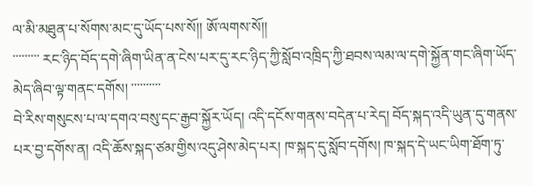ལ་མི་མཐུན་པ་སོགས་མང་དུ་ཡོད་པས་སོ།། ཨོ་ལགས་སོ།།
་་་་་་་་་ རང་ཉིད་བོད་དགེ་ཞིག་ཡིན་ན་ངེས་པར་དུ་རང་ཉིད་ཀྱི་སློབ་འཁྲིད་ཀྱི་ཐབས་ལམ་ལ་དགེ་སྐྱོན་གང་ཞིག་ཡོད་མེད་ཞིབ་ལྟ་གནང་དགོས། ་་་་་་་་་་
བེ་རིས་གསུངས་པ་ལ་དགའ་བསུ་དང་རྒྱབ་སྐྱོར་ཡོད། འདི་དངོས་གནས་བདེན་པ་རེད། བོད་སྐད་འདི་ཡུན་དུ་གནས་པར་བྱ་དགོས་ན། འདི་ཆོས་སྐད་ཙམ་གྱིས་འདུ་ཤེས་མེད་པར། ཁ་སྐད་དུ་སློབ་དགོས། ཁ་སྐད་དེ་ཡང་ཡིག་ཐོག་ཏུ་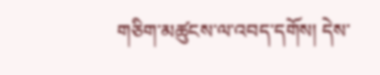གཅིག་མཚུངས་ལ་འབད་དགོས། དེས་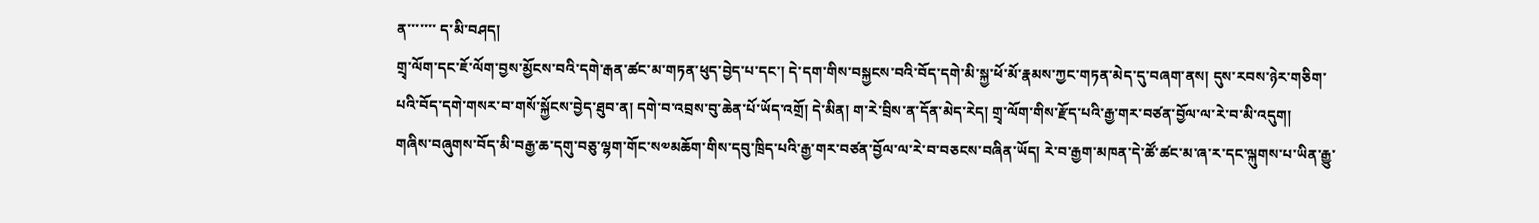ན་་་་་་་ ད་མི་བཤད།
གྲྭ་ལོག་དང་ཇོ་ལོག་བྱས་མྱོངས་བའི་དགེ་རྒན་ཚང་མ་གཏན་ཕུད་བྱེད་པ་དང་། དེ་དག་གིས་བསྐྱངས་བའི་བོད་དགེ་མི་སྐྱ་ཕོ་མོ་རྣམས་ཀྱང་གཏན་མེད་དུ་བཞག་ནས། དུས་རབས་ཉེར་གཅིག་པའི་བོད་དགེ་གསར་བ་གསོ་སྐྱོངས་བྱེད་ཐུབ་ན། དགེ་བ་འབྲས་བུ་ཆེན་པོ་ཡོད་འགྲོ། དེ་མིན། ག་རེ་བྲིས་ན་དོན་མེད་རེད། གྲྭ་ལོག་གིས་རྫོད་པའི་རྒྱ་གར་བཙན་བྱོལ་ལ་རེ་བ་མི་འདུག།
གཞིས་བཞུགས་བོད་མི་བརྒྱ་ཆ་དགུ་བཅུ་ལྷག་གོང་ས༧མཆོག་གིས་དབུ་ཁྲིད་པའི་རྒྱ་གར་བཙན་བྱོལ་ལ་རེ་བ་བཅངས་བཞིན་ཡོད། རེ་བ་རྒྱག་མཁན་དེ་ཚོ་ཚང་མ་ཞ་ར་དང་ལྐུགས་པ་ཡིན་རྒྱུ་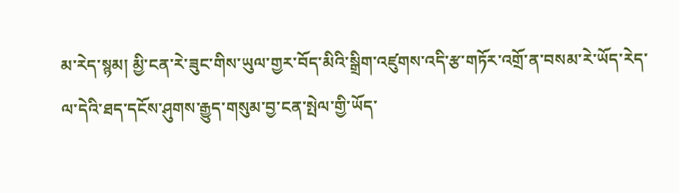མ་རེད་སྙམ། མྱི་ངན་རེ་ཟུང་གིས་ཡུལ་གྱར་བོད་མིའི་སྒྲིག་འཛུགས་འདི་རྩ་གཏོར་འགྲོ་ན་བསམ་རེ་ཡོད་རེད་ལ་དེའི་ཐད་དངོས་ཤུགས་རྒྱུད་གསུམ་བྱ་ངན་སྤེལ་གྱི་ཡོད་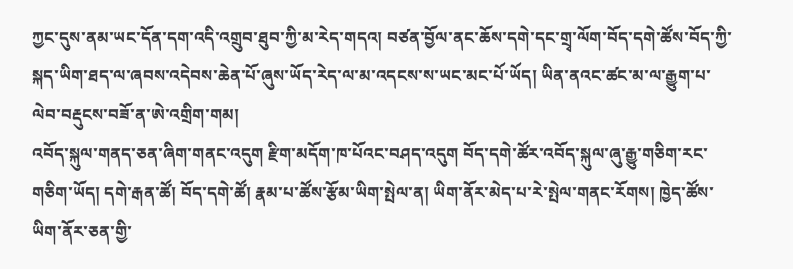ཀྱང་དུས་ནམ་ཡང་དོན་དག་འདི་འགྲུབ་ཐུབ་ཀྱི་མ་རེད་གདའ། བཙན་བྱོལ་ནང་ཆོས་དགེ་དང་གྲྭ་ལོག་བོད་དགེ་ཚོས་བོད་ཀྱི་སྐད་ཡིག་ཐད་ལ་ཞབས་འདེབས་ཆེན་པོ་ཞུས་ཡོད་རེད་ལ་མ་འདངས་ས་ཡང་མང་པོ་ཡོད། ཡིན་ནའང་ཚང་མ་ལ་རྒྱུག་པ་ལེབ་བརྡུངས་བཟོ་ན་ཨེ་འགྲིག་གམ།
འབོད་སྐུལ་གནད་ཅན་ཞིག་གནང་འདུག རྫིག་མདོག་ཁ་པོའང་བཤད་འདུག བོད་དགེ་ཚོར་འབོད་སྐུལ་ཞུ་རྒྱུ་གཅིག་རང་གཅིག་ཡོད། དགེ་རྒན་ཚོ། བོད་དགེ་ཚོ། རྣམ་པ་ཚོས་རྩོམ་ཡིག་སྤེལ་ན། ཡིག་ནོར་མེད་པ་རེ་སྤེལ་གནང་རོགས། ཁྱེད་ཚོས་ཡིག་ནོར་ཅན་གྱི་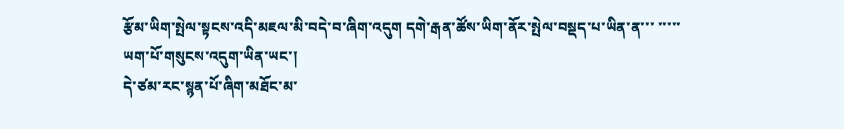རྩོམ་ཡིག་སྤེལ་སྟངས་འདི་མཇལ་མི་བདེ་བ་ཞིག་འདུག དགེ་རྒན་ཚོས་ཡིག་ནོར་སྤེལ་བསྡད་པ་ཡིན་ན་་་ ་་་་་
ཡག་པོ་གསུངས་འདུག་ཡིན་ཡང་།
དེ་ཙམ་རང་སྙན་པོ་ཞིག་མཐོང་མ་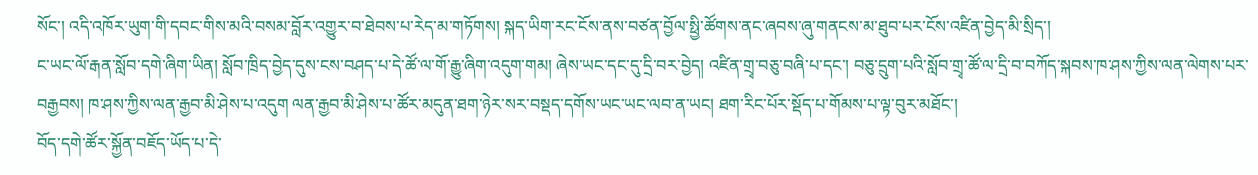སོང་། འདི་འཁོར་ཡུག་གི་དབང་གིས་མའི་བསམ་བློར་འགྱུར་བ་ཐེབས་པ་རེད་མ་གཏོགས། སྐད་ཡིག་རང་ངོས་ནས་བཙན་བྱོལ་སྥྱི་ཚོགས་ནང་ཞབས་ཞུ་གནངས་མ་ཐུབ་པར་ངོས་འཛིན་བྱེད་མི་སྲིད་།
ང་ཡང་ལོ་རྒན་སློབ་དགེ་ཞིག་ཡིན། སློབ་ཁྲིད་བྱེད་དུས་ངས་བཤད་པ་དེ་ཚོ་ལ་གོ་རྒྱུ་ཞིག་འདུག་གམ། ཞེས་ཡང་དང་དུ་དྲི་བར་བྱེད། འཛིན་གྲྭ་བཅུ་བཞི་པ་དང་། བཅུ་དྲུག་པའི་སློབ་གྲྭ་ཚོ་ལ་དྲི་བ་བཀོད་སྐབས་ཁ་ཤས་ཀྱིས་ལན་ལེགས་པར་བརྒྱབས། ཁ་ཤས་ཀྱིས་ལན་རྒྱབ་མི་ཤེས་པ་འདུག ལན་རྒྱབ་མི་ཤེས་པ་ཚོར་མདུན་ཐག་ཉེར་སར་བསྡད་དགོས་ཡང་ཡང་ལབ་ན་ཡང། ཐག་རིང་པོར་སྡོད་པ་གོམས་པ་ལྟ་བུར་མཐོང་།
བོད་དགེ་ཚོར་སྐྱོན་བཇོད་ཡོད་པ་དེ་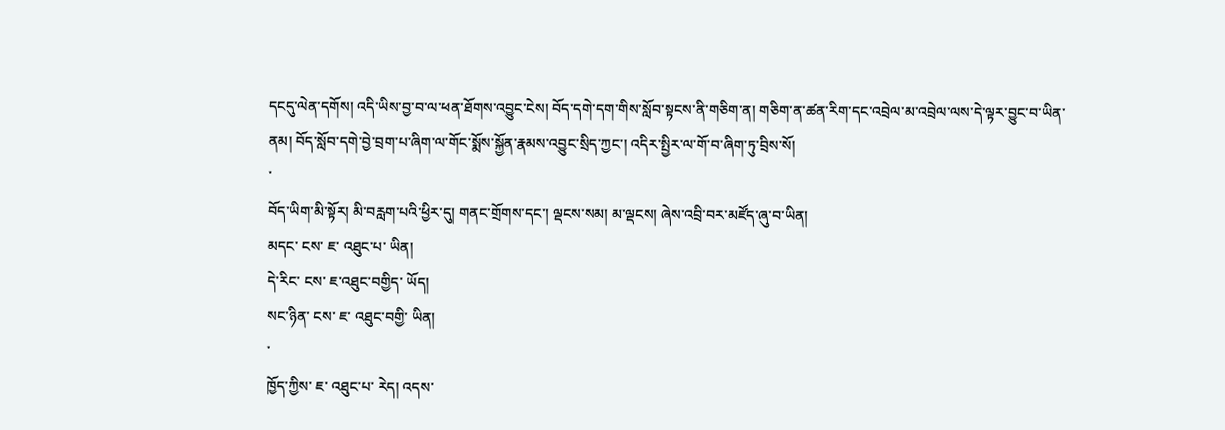དངདུ་ལེན་དགོས། འདི་ཡིས་བྱ་བ་ལ་ཕན་ཐོགས་འབྱུང་ངེས། བོད་དགེ་དག་གིས་སློབ་སྟངས་ནི་གཅིག་ན། གཅིག་ན་ཚན་རིག་དང་འབྲེལ་མ་འབྲེལ་ལས་དེ་ལྟར་བྱུང་བ་ཡིན་ནམ། བོད་སློབ་དགེ་བྱེ་བྲག་པ་ཞིག་ལ་གོང་སྨོས་སྐྱོན་རྣམས་འབྱུང་སྲིད་ཀྱང་། འདིར་སྤྱིར་ལ་གོ་བ་ཞིག་ཏུ་བྲིས་སོ།
་
བོད་ཡིག་མི་སྟོར། མི་བརླག་པའི་ཕྱིར་དུ། གནང་གྲོགས་དང་། ལྡངས་སམ། མ་ལྡངས། ཞེས་འབྲི་བར་མཛོད་ཞུ་བ་ཡིན།
མདང་ ངས་ ཇ་ འཐུང་པ་ ཡིན།
དེ་རིང་ ངས་ ཇ་འཐུང་བགྱིད་ ཡོད།
སང་ཉིན་ ངས་ ཇ་ འཐུང་བགྱི་ ཡིན།
་
ཁྱོད་ཀྱིས་ ཇ་ འཐུང་པ་ རེད། འདས་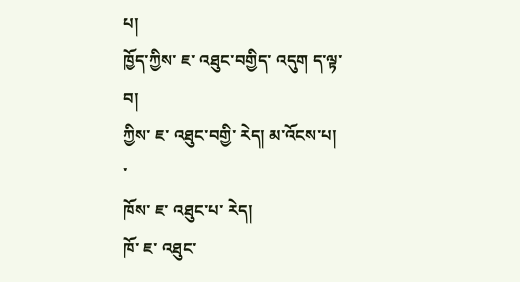པ།
ཁྱོད་ཀྱིས་ ཇ་ འཐུང་བགྱིད་ འདུག ད་ལྟ་བ།
ཀྱིས་ ཇ་ འཐུང་བགྱི་ རེད། མ་འོངས་པ།
་
ཁོས་ ཇ་ འཐུང་པ་ རེད།
ཁོ་ ཇ་ འཐུང་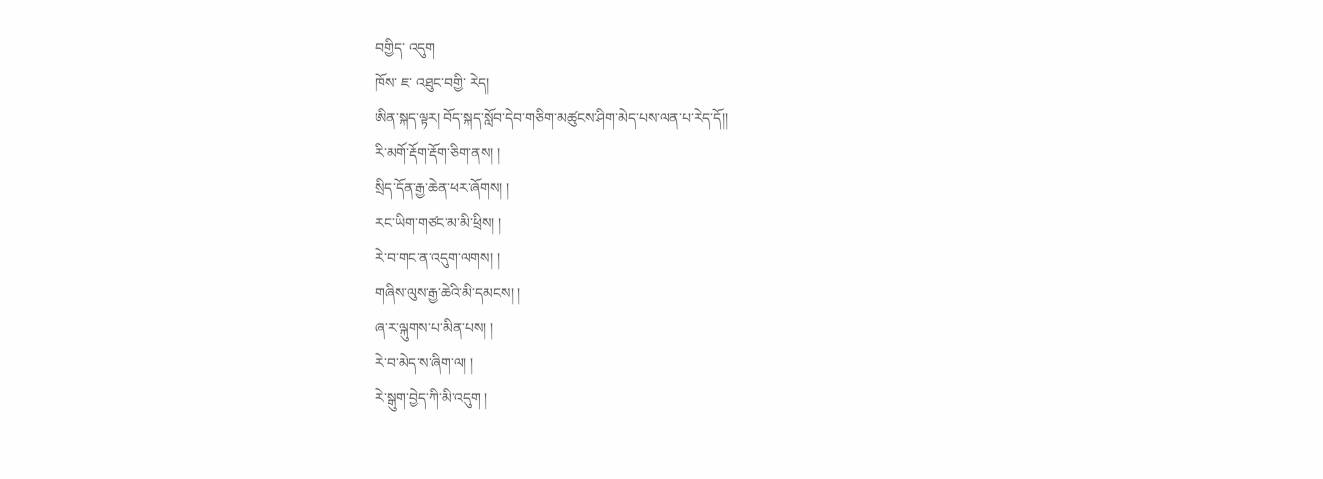བགྱིད་ འདུག
ཁོས་ ཇ་ འཐུང་བགྱི་ རེད།
ཨིན་སྐད་ལྟར། བོད་སྐད་སློབ་དེབ་གཅིག་མཚུངས་ཤིག་མེད་པས་ལན་པ་རེད་དོ།།
རི་མགོ་རྡོག་རྡོག་ཅིག་ནས། །
སྲིད་དོན་རྒྱ་ཆེན་ཕར་ཞོགས། །
རང་ཡིག་གཙང་མ་མི་ཕྲིས། །
རེ་བ་གང་ན་འདུག་ལགས། །
གཞིས་ལུས་རྒྱ་ཆེའི་མི་དམངས། །
ཞ་ར་ལྐུགས་པ་མིན་པས། །
རེ་བ་མེད་ས་ཞིག་ལ། །
རེ་སྒུག་བྱེད་ཀི་མི་འདུག །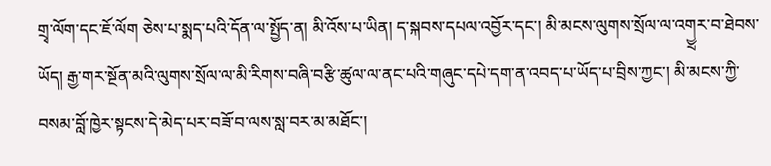གྲྭ་ལོག་དང་ཇོ་ལོག ཅེས་པ་སྨད་པའི་དོན་ལ་སྤྱོད་ན། མི་འོས་པ་ཡིན། ད་སྐབས་དཔལ་འབྱོར་དང་། མི་མངས་ལུགས་སྲོལ་ལ་འགྱྲར་བ་ཐེབས་ཡོད། རྒྱ་གར་སྔོན་མའི་ལུགས་སྲོལ་ལ་མི་རིགས་བཞི་བརྩི་ཚུལ་ལ་ནང་པའི་གཞུང་དཔེ་དག་ན་འབད་པ་ཡོད་པ་བྲིས་ཀྱང་། མི་མངས་ཀྱི་བསམ་བློ་ཁྱེར་སྟངས་དེ་མེད་པར་བཟོ་བ་ལས་སླ་བར་མ་མཐོང་།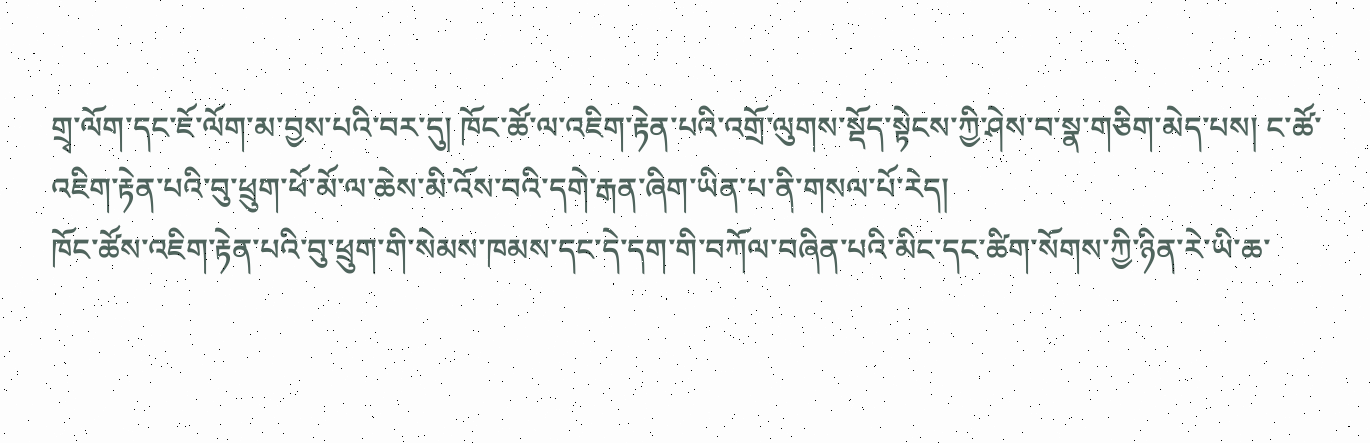གྲྭ་ལོག་དང་ཇོ་ལོག་མ་བྱས་པའི་བར་དུ། ཁོང་ཚོ་ལ་འཇིག་རྟེན་པའི་འགྲོ་ལུགས་སྡོད་སྟེངས་ཀྱི་ཤེས་བ་སྣ་གཅིག་མེད་པས། ང་ཚོ་འཇིག་རྟེན་པའི་བུ་ཕྲུག་ཕོ་མོ་ལ་ཆེས་མི་འོས་བའི་དགེ་རྒན་ཞིག་ཡིན་པ་ནི་གསལ་པོ་རེད།
ཁོང་ཚོས་འཇིག་རྟེན་པའི་བུ་ཕྲུག་གི་སེམས་ཁམས་དང་དེ་དག་གི་བཀོལ་བཞིན་པའི་མིང་དང་ཚིག་སོགས་ཀྱི་ཉིན་རེ་ཡི་ཆ་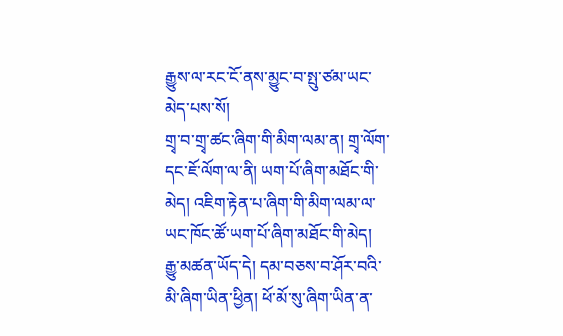རྒྱུས་ལ་རང་ངོ་ནས་མྱུང་བ་སྤུ་ཙམ་ཡང་མེད་པས་སོ།
གྲྭ་བ་གྲྭ་ཚང་ཞིག་གི་མིག་ལམ་ན། གྲྭ་ལོག་དང་ཇོ་ལོག་ལ་ནི། ཡག་པོ་ཞིག་མཐོང་གི་མེད། འཇིག་རྟེན་པ་ཞིག་གི་མིག་ལམ་ལ་ཡང་ཁོང་ཚོ་ཡག་པོ་ཞིག་མཐོང་གི་མེད།
རྒྱུ་མཚན་ཡོད་དེ། དམ་བཅས་བ་ཤོར་བའི་མི་ཞིག་ཡིན་ཕྱིན། ཕོ་མོ་སུ་ཞིག་ཡིན་ན་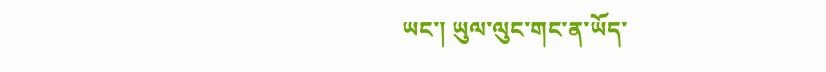ཡང་། ཡུལ་ལུང་གང་ན་ཡོད་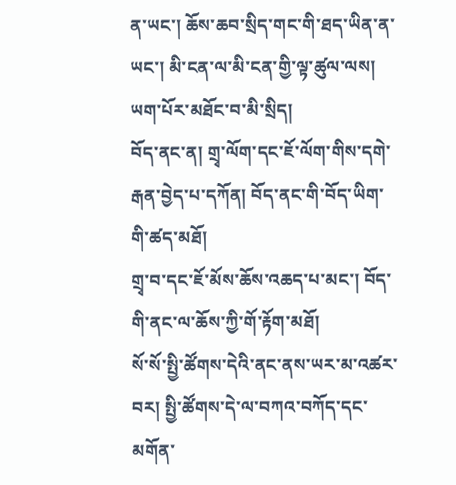ན་ཡང་། ཆོས་ཆབ་སྲིད་གང་གི་ཐད་ཡིན་ན་ཡང་། མི་ངན་ལ་མི་ངན་གྱི་ལྟ་ཚུལ་ལས། ཡག་པོར་མཐོང་བ་མི་སྲིད།
བོད་ནང་ན། གྲྭ་ལོག་དང་ཇོ་ལོག་གིས་དགེ་རྒན་བྱེད་པ་དཀོན། བོད་ནང་གི་བོད་ཡིག་གི་ཚད་མཐོ།
གྲྭ་བ་དང་ཇོ་མོས་ཆོས་འཆད་པ་མང་། བོད་གི་ནང་ལ་ཆོས་ཀྱི་གོ་རྟོག་མཐོ།
སོ་སོ་སྤྱི་ཚོགས་དེའི་ནང་ནས་ཡར་མ་འཚར་བར། སྤྱི་ཚོགས་དེ་ལ་བཀའ་བཀོད་དང་མགོན་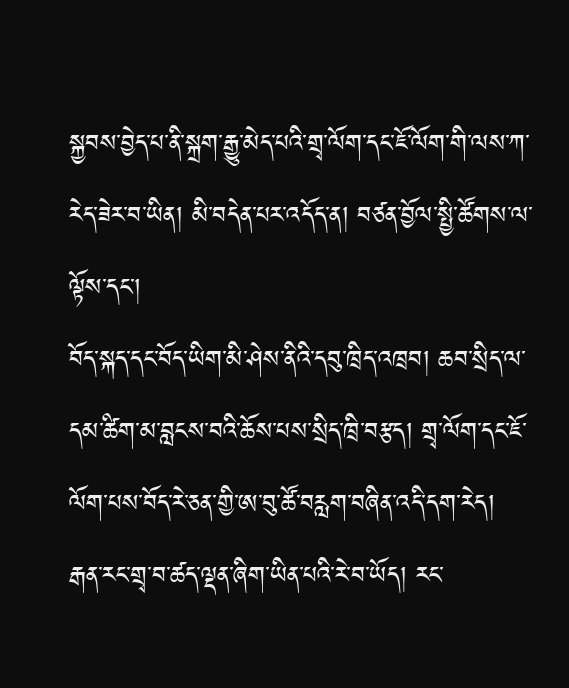སྐྱབས་བྱེད་པ་ནི་སྐྲག་རྒྱུ་མེད་པའི་གྲྭ་ལོག་དང་ཇོ་ལོག་གི་ལས་ཀ་རེད་ཟེར་བ་ཡིན། མི་བདེན་པར་འདོད་ན། བཙན་བྱོལ་སྤྱི་ཚོགས་ལ་ལྟོས་དང་།
བོད་སྐད་དང་བོད་ཡིག་མི་ཤེས་ནིའི་དབུ་ཁྲིད་འཁྲབ། ཆབ་སྲིད་ལ་དམ་ཚིག་མ་བླངས་བའི་ཆོས་པས་སྲིད་ཁྲི་བརྩད། གྲྭ་ལོག་དང་ཇོ་ལོག་པས་བོད་རེ་ཅན་གྱི་ཨ་བུ་ཚོ་བརླག་བཞིན་འདི་དག་རེད།
རྒན་རང་གྲྭ་བ་ཚད་ལྡན་ཞིག་ཡིན་པའི་རེ་བ་ཡོད། རང་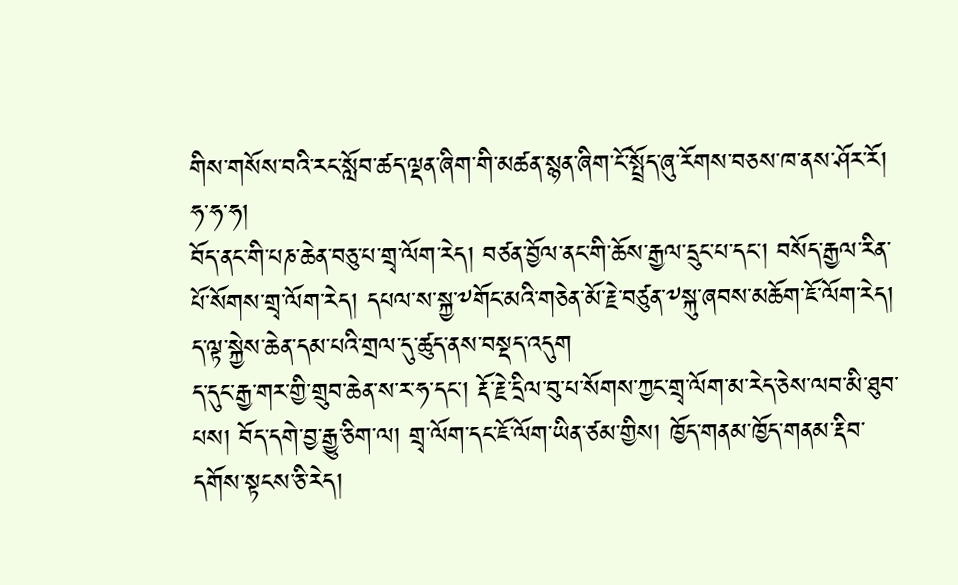གིས་གསོས་བའི་རང་སློབ་ཚད་ལྡན་ཞིག་གི་མཚན་སྙན་ཞིག་ངོ་སྤྲོད་ཞུ་རོགས་བཅས་ཁ་ནས་ཤོར་རོ། ཧ་ཧ་ཧ།
བོད་ནང་གི་པཎ་ཆེན་བཅུ་པ་གྲྭ་ལོག་རེད། བཙན་བྱོལ་ནང་གི་ཆོས་རྒྱལ་དྲུང་པ་དང་། བསོད་རྒྱལ་རིན་པོ་སོགས་གྲྭ་ལོག་རེད། དཔལ་ས་སྐྱ་༸གོང་མའི་གཅེན་མོ་རྗེ་བཙུན་༸སྐུ་ཞབས་མཆོག་ཇོ་ལོག་རེད། ད་ལྟ་སྐྱེས་ཆེན་དམ་པའི་གྲལ་དུ་ཚུད་ནས་བསྡད་འདུག
ད་དུང་རྒྱ་གར་གྱི་གྲུབ་ཆེན་ས་ར་ཧ་དང་། རྡོ་རྗེ་དྲིལ་བུ་པ་སོགས་ཀྱང་གྲྭ་ལོག་མ་རེད་ཅེས་ལབ་མི་ཐུབ་པས། བོད་དགེ་བྱ་རྒྱུ་ཅིག་ལ། གྲྭ་ལོག་དང་ཇོ་ལོག་ཡིན་ཙམ་གྱིས། ཁྱོད་གནམ་ཁྱོད་གནམ་རྡིབ་དགོས་སྟངས་ཅི་རེད།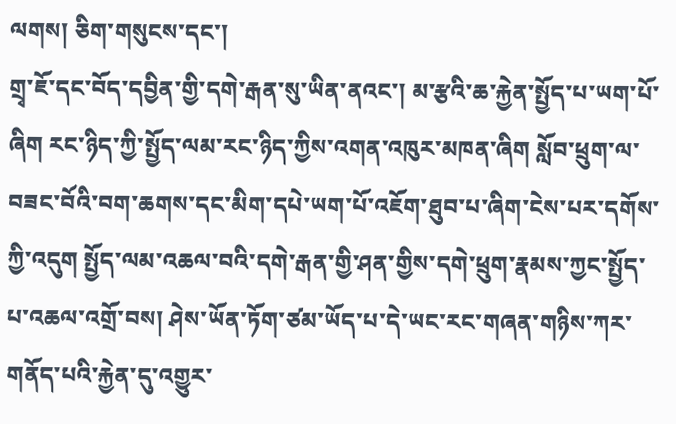ལགས། ཅིག་གསུངས་དང་།
གྲྭ་ཇོ་དང་བོད་དབྱིན་གྱི་དགེ་རྒན་སུ་ཡིན་ནའང་། མ་རྩའི་ཆ་རྐྱེན་སྤྱོད་པ་ཡག་པོ་ཞིག རང་ཉིད་ཀྱི་སྤྱོད་ལམ་རང་ཉིད་ཀྱིས་འགན་འཁུར་མཁན་ཞིག སློབ་ཕྲུག་ལ་བཟང་བོའི་བག་ཆགས་དང་མིག་དཔེ་ཡག་པོ་འཇོག་ཐུབ་པ་ཞིག་ངེས་པར་དགོས་ཀྱི་འདུག སྤྱོད་ལམ་འཆལ་བའི་དགེ་རྒན་གྱི་ཤན་གྱིས་དགེ་ཕྲུག་རྣམས་ཀྱང་སྤྱོད་པ་འཆལ་འགྲོ་བས། ཤེས་ཡོན་ཏོག་ཙམ་ཡོད་པ་དེ་ཡང་རང་གཞན་གཉིས་ཀར་གནོད་པའི་རྐྱེན་དུ་འགྱུར་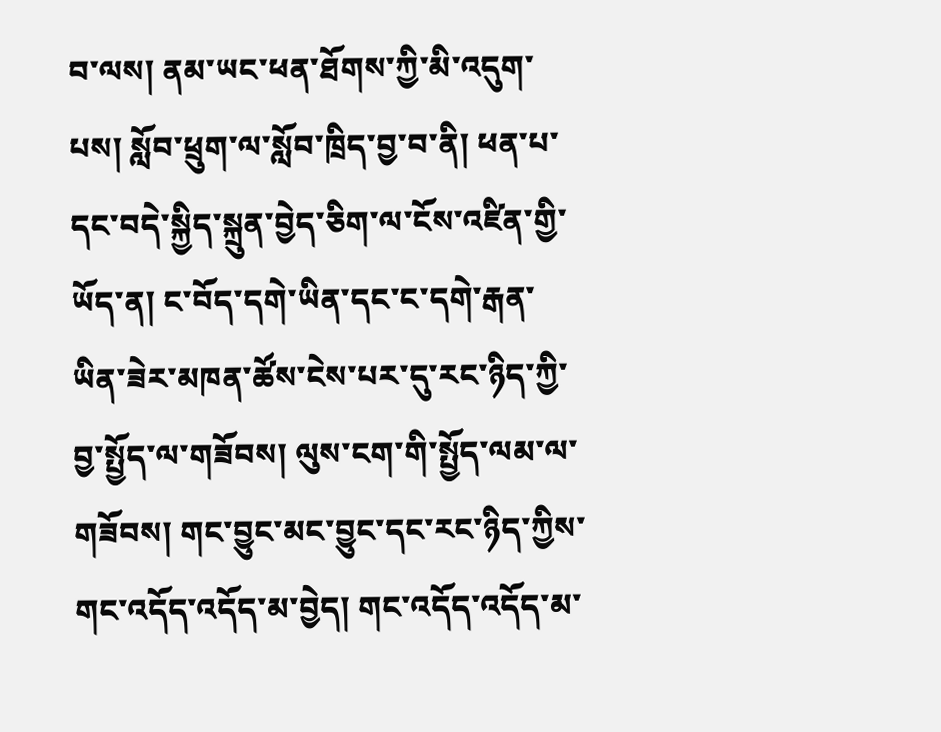བ་ལས། ནམ་ཡང་ཕན་ཐོགས་ཀྱི་མི་འདུག་པས། སློབ་ཕྲུག་ལ་སློབ་ཁྲིད་བྱ་བ་ནི། ཕན་པ་དང་བདེ་སྐྱིད་སྐྲུན་བྱེད་ཅིག་ལ་ངོས་འཛིན་གྱི་ཡོད་ན། ང་བོད་དགེ་ཡིན་དང་ང་དགེ་རྒན་ཡིན་ཟེར་མཁན་ཚོས་ངེས་པར་དུ་རང་ཉིད་ཀྱི་བྱ་སྤྱོད་ལ་གཟོབས། ལུས་ངག་གི་སྤྱོད་ལམ་ལ་གཟོབས། གང་བྱུང་མང་བྱུང་དང་རང་ཉིད་ཀྱིས་གང་འདོད་འདོད་མ་བྱེད། གང་འདོད་འདོད་མ་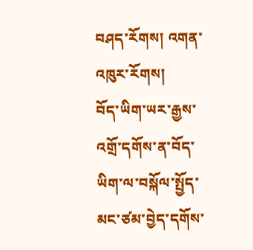བཤད་རོགས། འགན་འཁུར་རོགས།
བོད་ཡིག་ཡར་རྒྱས་འགྲོ་དགོས་ན་བོད་ཡིག་ལ་བསྐོལ་སྤྱོད་མང་ཙམ་བྱེད་དགོས་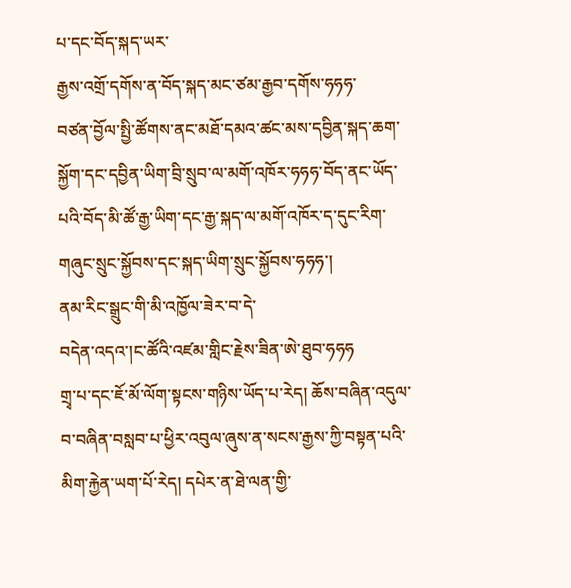པ་དང་བོད་སྐད་ཡར་
རྒྱས་འགྲོ་དགོས་ན་བོད་སྐད་མང་ཙམ་རྒྱབ་དགོས་ཧཧཧ་
བཙན་བྱོལ་སྤྱི་ཚོགས་ནང་མཐོ་དམའ་ཚང་མས་དབྱིན་སྐད་ཆག་
སྐྱོག་དང་དབྱིན་ཡིག་བྲི་སྲུབ་ལ་མགོ་འཁོར་ཧཧཧ་བོད་ནང་ཡོད་པའི་བོད་མི་ཚོ་རྒྱ་ཡིག་དང་རྒྱ་སྐད་ལ་མགོ་འཁོར་ད་དུང་རིག་གཞུང་སྲུང་སྐྱོབས་དང་སྐད་ཡིག་སྲུང་སྐྱོབས་ཧཧཧ་།
ནམ་རིང་སྒྲུང་གི་མི་འཁྱོལ་ཟེར་བ་དེ་
བདེན་འདའ་།ང་ཚོའི་འཛམ་གླིང་རྗེས་ཟིན་ཨེ་ཐུབ་ཧཧཧ
གྲྭ་པ་དང་ཇོ་མོ་ལོག་སྟངས་གཉིས་ཡོད་པ་རེད། ཆོས་བཞིན་འདུལ་བ་བཞིན་བསླབ་པ་ཕྱིར་འབུལ་ཞུས་ན་སངས་རྒྱས་ཀྱི་བསྟན་པའི་མིག་རྐྱེན་ཡག་པོ་རེད། དཔེར་ན་ཐེ་ལན་གྱི་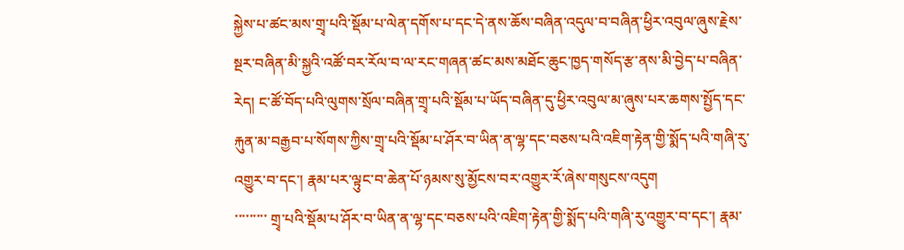སྐྱེས་པ་ཚང་མས་གྲྭ་པའི་སྡོམ་པ་ལེན་དགོས་པ་དང་དེ་ནས་ཆོས་བཞིན་འདུལ་བ་བཞིན་ཕྱིར་འབུལ་ཞུས་རྗེས་སྔར་བཞིན་མི་སྐྱའི་འཚོ་བར་རོལ་བ་ལ་རང་གཞན་ཚང་མས་མཐོང་ཆུང་ཁྱད་གསོད་རྩ་ནས་མི་བྱེད་པ་བཞིན་རེད། ང་ཚོ་བོད་པའི་ལུགས་སྲོལ་བཞིན་གྲྭ་པའི་སྡོམ་པ་ཡོད་བཞིན་དུ་ཕྱིར་འབུལ་མ་ཞུས་པར་ཆགས་སྤྱོད་དང་རྐུན་མ་བརྒྱབ་པ་སོགས་ཀྱིས་གྲྭ་པའི་སྡོམ་པ་ཤོར་བ་ཡིན་ན་ལྷ་དང་བཅས་པའི་འཇིག་རྟེན་གྱི་སྨོད་པའི་གཞི་རུ་འགྱུར་བ་དང་། རྣམ་པར་ལྟུང་བ་ཆེན་པོ་ཉམས་སུ་མྱོངས་བར་འགྱུར་རོ་ཞེས་གསུངས་འདུག
་་་་་་་་་ གྲྭ་པའི་སྡོམ་པ་ཤོར་བ་ཡིན་ན་ལྷ་དང་བཅས་པའི་འཇིག་རྟེན་གྱི་སྨོད་པའི་གཞི་རུ་འགྱུར་བ་དང་། རྣམ་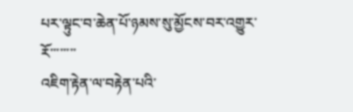པར་ལྟུང་བ་ཆེན་པོ་ཉམས་སུ་མྱོངས་བར་འགྱུར་རོ་་་་་་་་
འཇིག་རྟེན་ལ་བརྟེན་པའི་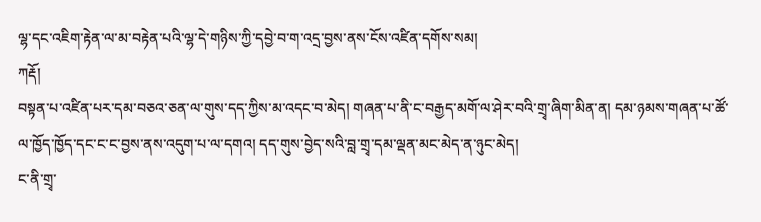ལྷ་དང་འཇིག་རྟེན་ལ་མ་བརྟེན་པའི་ལྷ་དེ་གཉིས་ཀྱི་དབྱེ་བ་ག་འདྲ་བྱས་ནས་ངོས་འཛིན་དགོས་སམ།
ཀརྡོ།
བསྟན་པ་འཛིན་པར་དམ་བཅའ་ཅན་ལ་གུས་དད་ཀྱིས་མ་འདང་བ་མེད། གཞན་པ་ནི་ང་བརྒྱད་མགོ་ལ་ཤེར་བའི་གྲྭ་ཞིག་མིན་ན། དམ་ཉམས་གཞན་པ་ཚོ་ལ་ཁྱོད་ཁྱོད་དང་ང་ང་བྱས་ནས་འདུག་པ་ལ་དགའ། དད་གུས་བྱེད་སའི་བླ་གྲྭ་དམ་ལྡན་མང་མེད་ན་ཉུང་མེད།
ང་ནི་གྲྭ་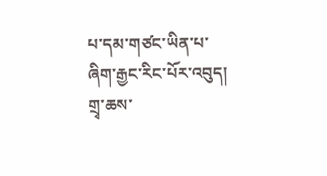པ་དམ་གཙང་ཡིན་པ་ཞིག་རྒྱང་རིང་པོར་འབུད། གྲྭ་ཆས་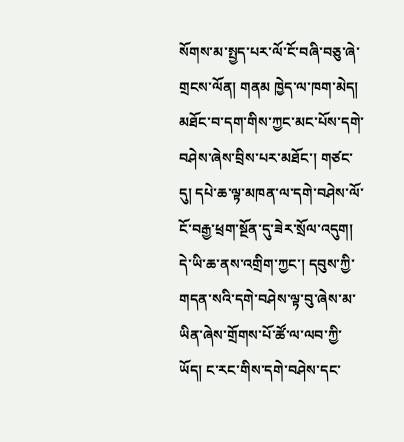སོགས་མ་སྤྱད་པར་ལོ་ངོ་བཞི་བཅུ་ཞེ་གྲངས་ལོན། གནམ ཁྱེད་ལ་ཁག་མེད། མཐོང་བ་དག་གིས་ཀྱང་མང་པོས་དགེ་བཤེས་ཞེས་བྲིས་པར་མཐོང་། གཙང་དུ། དཔེ་ཆ་ལྟ་མཁན་ལ་དགེ་བཤེས་ལོ་ངོ་བརྒྱ་ཕྲག་སྔོན་དུ་ཟེར་སྲོལ་འདུག། དེ་ཡི་ཆ་ནས་འགྲིག་ཀྱང་། དབུས་ཀྱི་གདན་སའི་དགེ་བཤེས་ལྟ་བུ་ཞེས་མ་ཡིན་ཞེས་གྲོགས་པོ་ཚོ་ལ་ལབ་ཀྱི་ཡོད། ང་རང་གིས་དགེ་བཤེས་དང་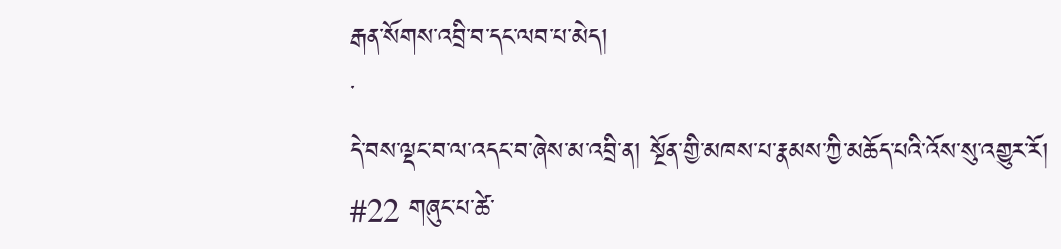རྒན་སོགས་འབྲི་བ་དང་ལབ་པ་མེད།
་
དེ་བས་ལྡང་བ་ལ་འདང་བ་ཞེས་མ་འབྲི་ན། སྔོན་གྱི་མཁས་པ་རྣམས་ཀྱི་མཆོད་པའི་འོས་སུ་འགྱུར་རོ།
#22 གཞུང་པ་ཚེ་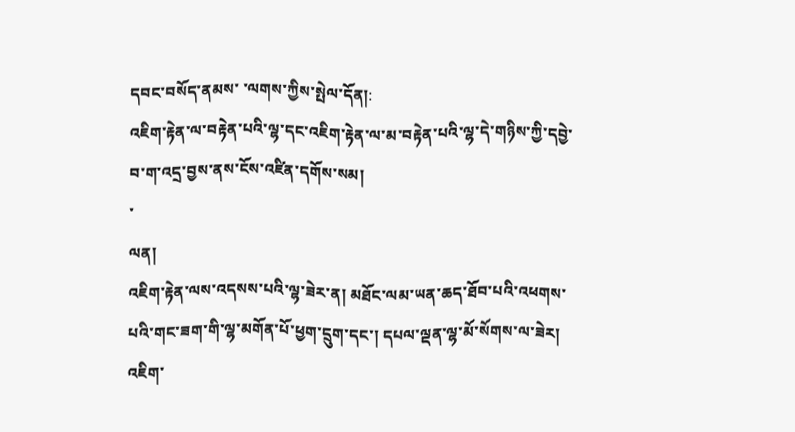དབང་བསོད་ནམས་ ་ལགས་ཀྱིས་སྤེལ་དོན།:
འཇིག་རྟེན་ལ་བརྟེན་པའི་ལྷ་དང་འཇིག་རྟེན་ལ་མ་བརྟེན་པའི་ལྷ་དེ་གཉིས་ཀྱི་དབྱེ་བ་ག་འདྲ་བྱས་ནས་ངོས་འཛིན་དགོས་སམ།
་
ལན།
འཇིག་རྟེན་ལས་འདསས་པའི་ལྷ་ཟེར་ན། མཐོང་ལམ་ཡན་ཆད་ཐོབ་པའི་འཕགས་པའི་གང་ཟག་གི་ལྷ་མགོན་པོ་ཕྱག་དྲུག་དང་། དཔལ་ལྡན་ལྷ་མོ་སོགས་ལ་ཟེར།
འཇིག་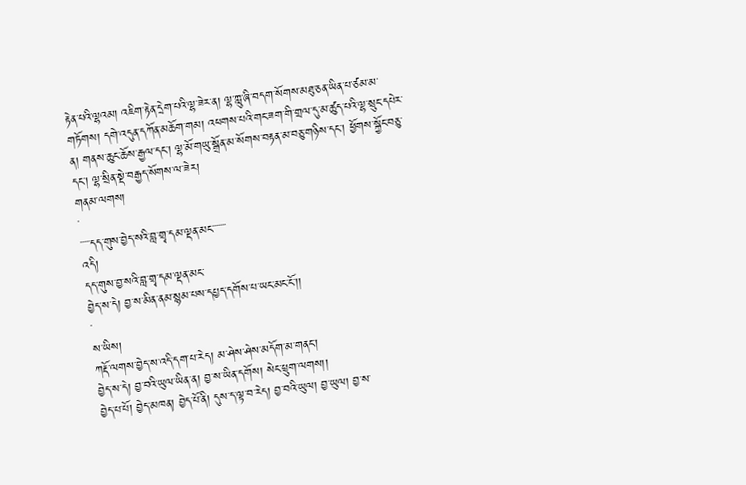རྟེན་པའི་ལྷའམ། འཇིག་རྟེན་དྲེག་པའི་ལྷ་ཟེར་ན། ལྷ་ཀླུ་ཞི་བདག་སོགས་མཐུ་ཅན་ཡིན་པ་ཙམ་མ་གཏོགས། དགེ་འདུན་དཀོན་མཆོག་གམ། འཕགས་པའི་གང་ཟག་གི་གྲལ་དུ་མ་ཚུད་པའི་ལྷ་སྲུང་དཔེར་ན། གནས་ཆུང་ཆོས་རྒྱལ་དང་། ལྷ་མོ་གཡུ་སྒྲོན་མ་སོགས་བརྟན་མ་བཅུ་གཉིས་དང་། ཕྱོགས་སྐྱོང་བཅུ་དང་། ལྷ་སྲིན་སྡེ་བརྒྱད་སོགས་ལ་ཟེར།
གནམ་ལགས།
་
་་་་་དད་གུས་བྱེད་སའི་བླ་གྲྭ་དམ་ལྡན་མང་་་་་་་
འདི།
དད་གུས་བྱ་སའི་བླ་གྲྭ་དམ་ལྡན་མང་
བྱེད་ས་དེ། བྱ་ས་མིན་ནམ་སྙམ་པས་དཔྱད་དགོས་པ་ཡང་མང་ངོ་།།
་
ས་ཡིས།
ཀརྡོ་ལགས་བྱེད་ས་འདི་དག་པ་རེད། མ་ཤེས་ཤེས་མདོག་མ་གནང་།
བྱེད་ས་དེ། བྱ་བའི་ཡུལ་ཡིན་ན། བྱ་ས་ཡིན་དགོས། སེང་ཕྲུག་ལགས།།
བྱེད་པ་པོ། བྱེད་མཁན། བྱེད་པོ་ནི། དུས་ད་ལྟ་བ་རེད། བྱ་བའི་ཡུལ། བྱ་ཡུལ། བྱ་ས་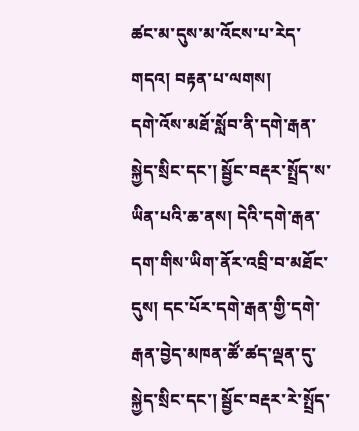ཚང་མ་དུས་མ་འོངས་པ་རེད་གདའ། བརྟན་པ་ལགས།
དགེ་འོས་མཐོ་སློབ་ནི་དགེ་རྒན་སྐྱེད་སྲིང་དང་། སྦྱོང་བརྡར་སྤྲོད་ས་ཡིན་པའི་ཆ་ནས། དེའི་དགེ་རྒན་དག་གིས་ཡིག་ནོར་འབྲི་བ་མཐོང་དུས། དང་པོར་དགེ་རྒན་གྱི་དགེ་རྒན་བྱེད་མཁན་ཚོ་ཚད་ལྡན་དུ་སྐྱེད་སྲིང་དང་། སྦྱོང་བརྡར་རེ་སྤྲོད་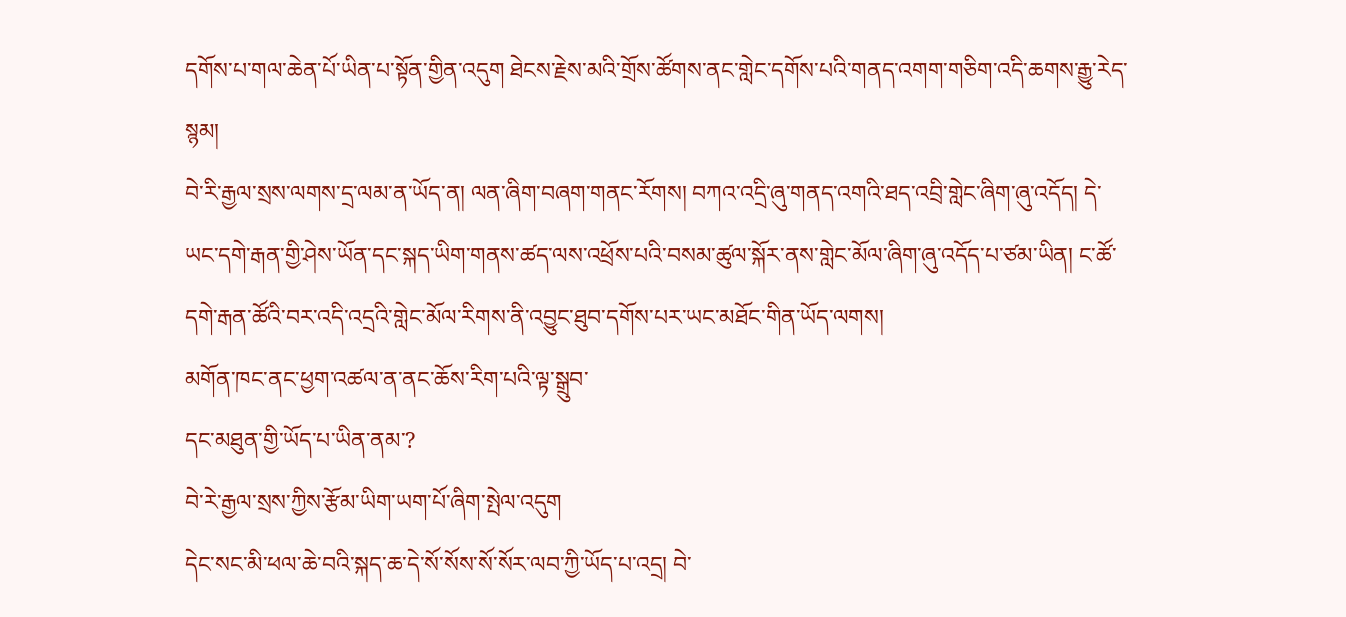དགོས་པ་གལ་ཆེན་པོ་ཡིན་པ་སྟོན་གྱིན་འདུག ཐེངས་རྗེས་མའི་གྲོས་ཚོགས་ནང་གླེང་དགོས་པའི་གནད་འགག་གཅིག་འདི་ཆགས་རྒྱུ་རེད་སྙམ།
བེ་རི་རྒྱལ་སྲས་ལགས་དྲ་ལམ་ན་ཡོད་ན། ལན་ཞིག་བཞག་གནང་རོགས། བཀའ་འདྲི་ཞུ་གནད་འགའི་ཐད་འབྲི་གླེང་ཞིག་ཞུ་འདོད། དེ་ཡང་དགེ་རྒན་གྱི་ཤེས་ཡོན་དང་སྐད་ཡིག་གནས་ཚད་ལས་འཕྲོས་པའི་བསམ་ཚུལ་སྐོར་ནས་གླེང་མོལ་ཞིག་ཞུ་འདོད་པ་ཙམ་ཡིན། ང་ཚོ་དགེ་རྒན་ཚོའི་བར་འདི་འདྲའི་གླེང་མོལ་རིགས་ནི་འབྱུང་ཐུབ་དགོས་པར་ཡང་མཐོང་གིན་ཡོད་ལགས།
མགོན་ཁང་ནང་ཕྱག་འཚལ་ན་ནང་ཆོས་རིག་པའི་ལྟ་སྒྲུབ་
དང་མཐུན་གྱི་ཡོད་པ་ཡིན་ནམ་?
བེ་རེ་རྒྱལ་སྲས་ཀྱིས་རྩོམ་ཡིག་ཡག་པོ་ཞིག་སྤེལ་འདུག
དེང་སང་མི་ཕལ་ཆེ་བའི་སྐད་ཆ་དེ་སོ་སོས་སོ་སོར་ལབ་ཀྱི་ཡོད་པ་འདྲ། བེ་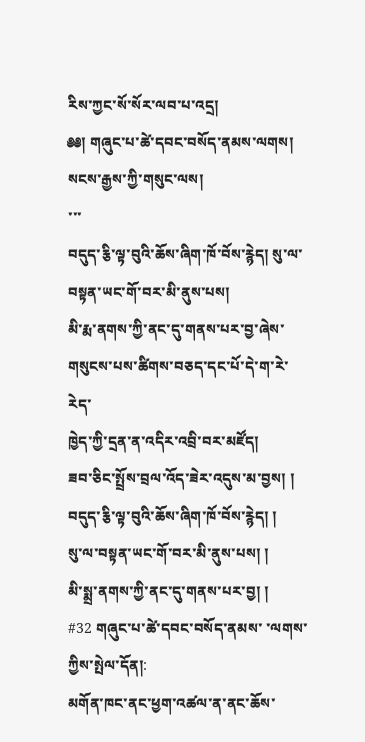རིས་ཀྱང་སོ་སོར་ལབ་པ་འདྲ།
༅༅། གཞུང་པ་ཚེ་དབང་བསོད་ནམས་ལགས།
སངས་རྒྱས་ཀྱི་གསུང་ལས།
་་་
བདུད་རྕི་ལྟ་བུའི་ཆོས་ཞིག་ཁོ་བོས་རྙེད། སུ་ལ་བསྟན་ཡང་གོ་བར་མི་ནུས་པས།
མི་རྨ་ནགས་ཀྱི་ནང་དུ་གནས་པར་བྱ་ཞེས་གསུངས་པས་ཚིགས་བཅད་དང་པོ་དེ་ག་རེ་རེད་
ཁྱེད་ཀྱི་དྲན་ན་འདིར་འབྲི་བར་མཛོད།
ཟབ་ཅིང་སྤྲོས་བྲལ་འོད་ཟེར་འདུས་མ་བྱས། །
བདུད་རྕི་ལྟ་བུའི་ཆོས་ཞིག་ཁོ་བོས་རྙེད། །
སུ་ལ་བསྟན་ཡང་གོ་བར་མི་ནུས་པས། །
མི་སྨྲ་ནགས་ཀྱི་ནང་དུ་གནས་པར་བྱ། །
#32 གཞུང་པ་ཚེ་དབང་བསོད་ནམས་ ་ལགས་ཀྱིས་སྤེལ་དོན།:
མགོན་ཁང་ནང་ཕྱག་འཚལ་ན་ནང་ཆོས་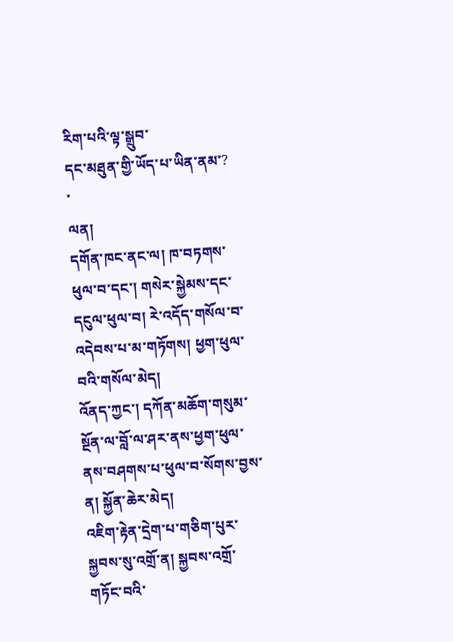རིག་པའི་ལྟ་སྒྲུབ་
དང་མཐུན་གྱི་ཡོད་པ་ཡིན་ནམ་?
་
ལན།
དགོན་ཁང་ནང་ལ། ཁ་བཏགས་ཕུལ་བ་དང་། གསེར་སྐྱེམས་དང་དངུལ་ཕུལ་བ། རེ་འདོད་གསོལ་བ་འདེབས་པ་མ་གཏོགས། ཕྱག་ཕུལ་བའི་གསོལ་མེད།
འོནད་ཀྱང་། དཀོན་མཆོག་གསུམ་སྔོན་ལ་བློ་ལ་ཤར་ནས་ཕྱག་ཕུལ་ནས་བཤགས་པ་ཕུལ་བ་སོགས་བྱས་ན། སྐྱོན་ཆེར་མེད།
འཇིག་རྟེན་དྲེག་པ་གཅིག་པུར་སྐྱབས་སུ་འགྲོ་ན། སྐྱབས་འགྲོ་གཏོང་བའི་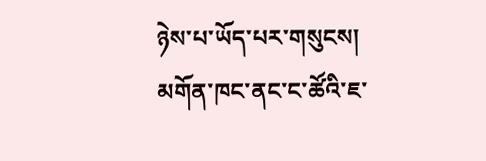ཉེས་པ་ཡོད་པར་གསུངས།
མགོན་ཁང་ནང་ང་ཚོའི་ཇ་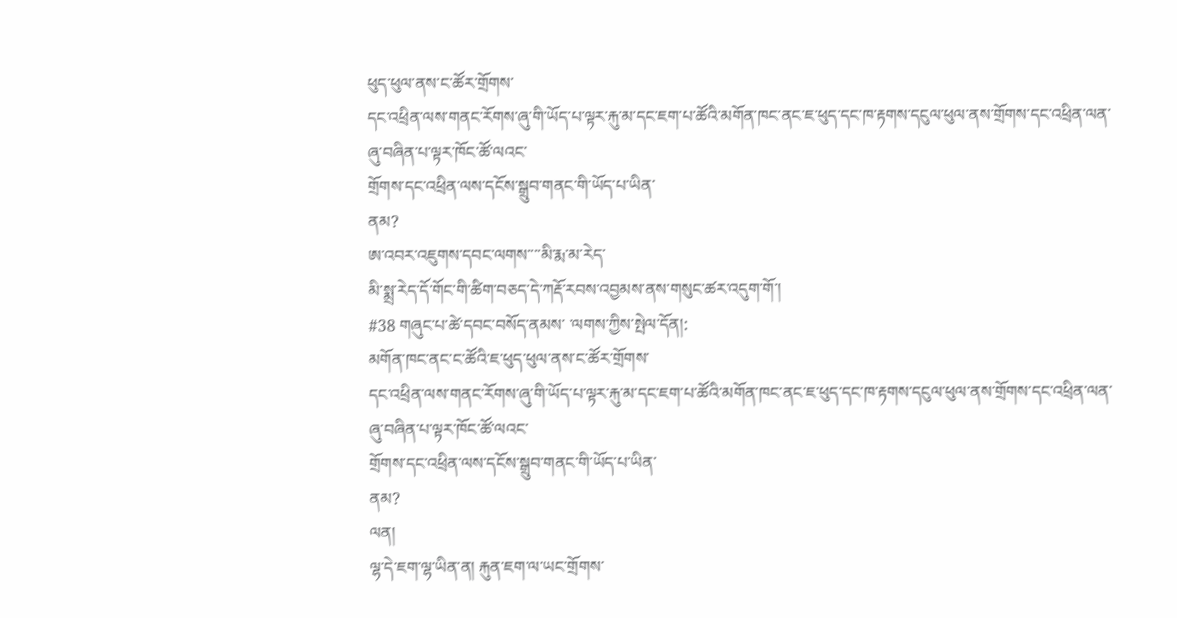ཕུད་ཕུལ་ནས་ང་ཚོར་གྲོགས་
དང་འཕྲིན་ལས་གནང་རོགས་ཞུ་གི་ཡོད་པ་ལྟར་རྐུ་མ་དང་ཇག་པ་ཚོའི་མགོན་ཁང་ནང་ཇ་ཕུད་དང་ཁ་རྟགས་དངུལ་ཕུལ་ནས་གྲོགས་དང་འཕྲིན་ལན་ཞུ་བཞིན་པ་ལྟར་ཁོང་ཚོ་ལའང་
གྲོགས་དང་འཕྲིན་ལས་དངོས་སྒྲུབ་གནང་གི་ཡོད་པ་ཡིན་
ནམ?
ཨ་འབར་འཇུགས་དབང་ལགས་་་་མི་རྨ་མ་རེད་
མི་སྨྲ་རེད་དོ་གོང་གི་ཚིག་བཅད་དེ་ཀརྡོ་རབས་འབྱམས་ནས་གསུང་ཚར་འདུག་གོ་།
#38 གཞུང་པ་ཚེ་དབང་བསོད་ནམས་ ་ལགས་ཀྱིས་སྤེལ་དོན།:
མགོན་ཁང་ནང་ང་ཚོའི་ཇ་ཕུད་ཕུལ་ནས་ང་ཚོར་གྲོགས་
དང་འཕྲིན་ལས་གནང་རོགས་ཞུ་གི་ཡོད་པ་ལྟར་རྐུ་མ་དང་ཇག་པ་ཚོའི་མགོན་ཁང་ནང་ཇ་ཕུད་དང་ཁ་རྟགས་དངུལ་ཕུལ་ནས་གྲོགས་དང་འཕྲིན་ལན་ཞུ་བཞིན་པ་ལྟར་ཁོང་ཚོ་ལའང་
གྲོགས་དང་འཕྲིན་ལས་དངོས་སྒྲུབ་གནང་གི་ཡོད་པ་ཡིན་
ནམ?
ལན།
ལྷ་དེ་ཇག་ལྷ་ཡིན་ན། རྐུན་ཇག་ལ་ཡང་གྲོགས་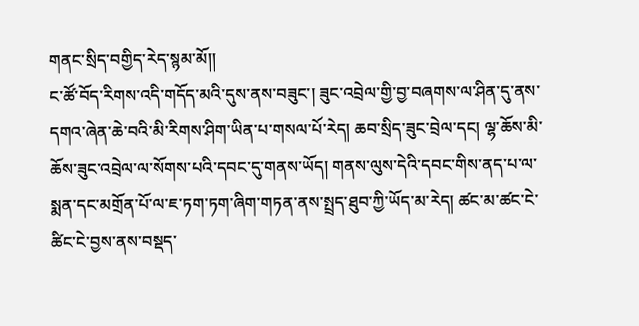གནང་སྲིད་བགྱིད་རེད་སྙམ་མོ།།
ང་ཚོ་བོད་རིགས་འདི་གདོད་མའི་དུས་ནས་བཟུང་། ཟུང་འབྲེལ་གྱི་བྱ་བཞགས་ལ་ཤིན་དུ་ནས་དགའ་ཞེན་ཆེ་བའི་མི་རིགས་ཤིག་ཡིན་པ་གསལ་པོ་རེད། ཆབ་སྲིད་ཟུང་བྲེལ་དང། ལྷ་ཆོས་མི་ཆོས་ཟུང་འབྲེལ་ལ་སོགས་པའི་དབང་དུ་གནས་ཡོད། གནས་ལུས་དེའི་དབང་གིས་ནད་པ་ལ་སྨན་དང་མགྲོན་པོ་ལ་ཇ་ཏག་ཏག་ཞིག་གཏན་ནས་སྤྲད་ཐུབ་ཀྱི་ཡོད་མ་རེད། ཚང་མ་ཚང་ངེ་ཚིང་ངེ་བྱས་ནས་བསྡད་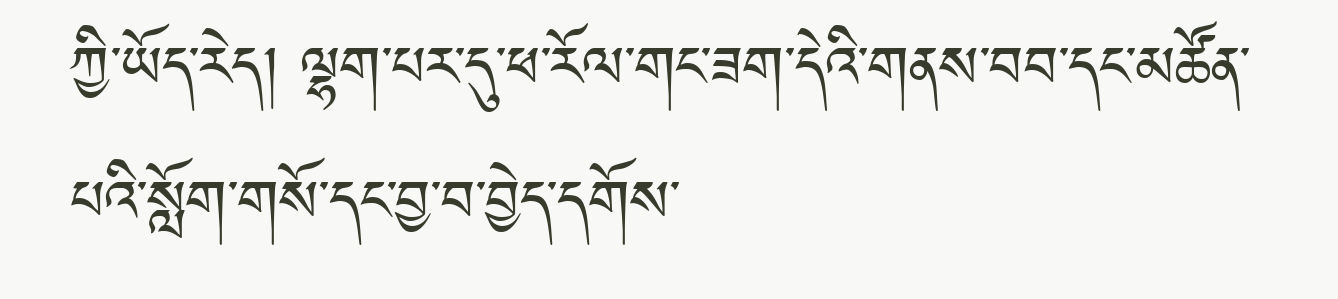ཀྱི་ཡོད་རེད། ལྷག་པར་དུ་ཕ་རོལ་གང་ཟག་དེའི་གནས་བབ་དང་མཚོན་པའི་སློག་གསོ་དང་བྱ་བ་བྱེད་དགོས་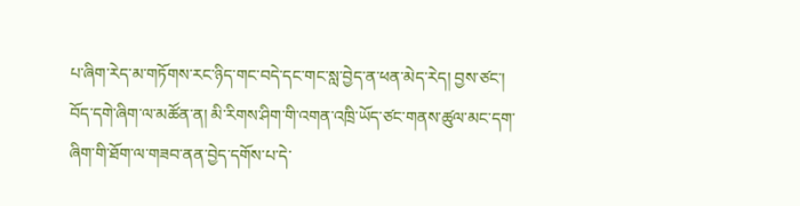པ་ཞིག་རེད་མ་གཏོགས་རང་ཉིད་གང་བདེ་དང་གང་སླ་བྱེད་ན་ཕན་མེད་རེད། བྱས་ཙང་། བོད་དགེ་ཞིག་ལ་མཚོན་ན། མི་རིགས་ཤིག་གི་འགན་འཁྲི་ཡོད་ཙང་གནས་ཚུལ་མང་དག་ཞིག་གི་ཐོག་ལ་གཟབ་ནན་བྱེད་དགོས་པ་དེ་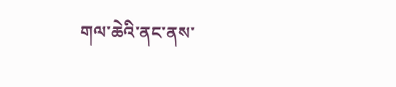གལ་ཆེའི་ནང་ནས་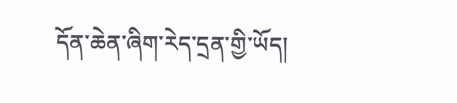དོན་ཆེན་ཞིག་རེད་དྲན་གྱི་ཡོད།